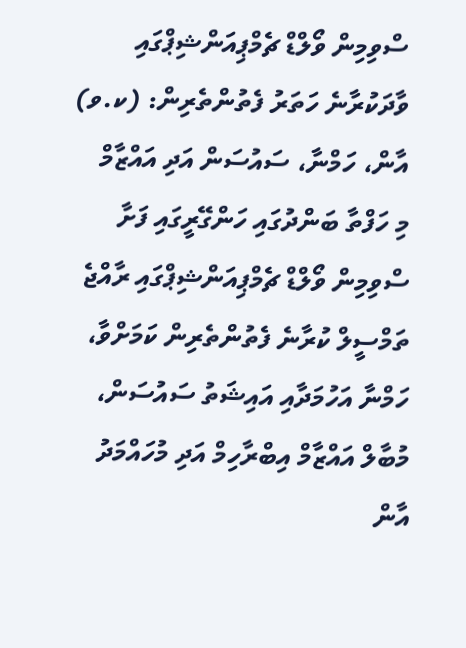ސްވިމިން ވޯލްޑް ޗެމްޕިއަންޝިޕްގައި ވާދަކުރާނެ ހަތަރު ފެތުންތެރިން: (ކ.ވ) އާން، ހަމްނާ، ސައުސަން އަދި އައްޒާމް
މި ހަފްތާ ބަންދުގައި ހަންގޭރީގައި ފަށާ ސްވިމިން ވޯލްޑް ޗެމްޕިއަންޝިޕްގައި ރާއްޖެ ތަމްސީލް ކުރާނެ ފެތުންތެރިން ކަމަށްވާ، ހަމްނާ އަހުމަދާއި އައިޝަތު ސައުސަން، މުބާލް އައްޒާމް އިބްރާހިމް އަދި މުހައްމަދު އާން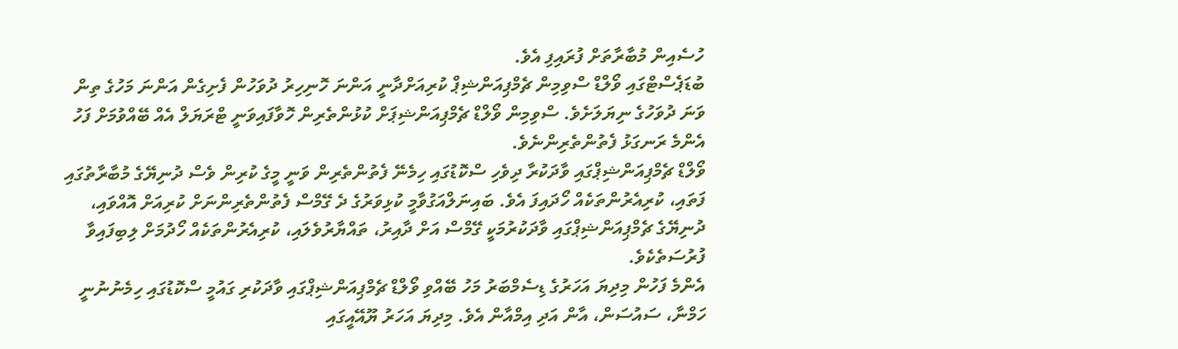ހުސެއިން މުބާރާތަށް ފުރައިފި އެވެ.
ބުޑަޕެސްޓްގައި ވޯލްޑް ސްވިމިން ޗެމްޕިއަންޝިޕް ކުރިއަށްދާނީ އަންނަ ހޮނިހިރު ދުވަހުން ފެށިގެން އަންނަ މަހުގެ ތިން ވަނަ ދުވަހުގެ ނިޔަލަށެވެ. ސްވިމިން ވޯލްޑް ޗެމްޕިއަންޝިޕަށް ކުޅުންތެރިން ހޮވާފައިވަނީ ޓްރަޔަލް އެއް ބޭއްވުމަށް ފަހު އެންމެ ރަނގަޅު ފެތުންތެރިންނެވެ.
ވޯލްޑް ޗެމްޕިއަންޝިޕްގައި ވާދަކުރާ ދިވެހި ސްކޮޑުގައި ހިމެނޭ ފެތުންތެރިން ވަނީ މީގެ ކުރިން ވެސް ދުނިޔޭގެ މުބާރާތުގައި ފަތައި، ކުރިއެރުންތަކެއް ހޯދައިފަ އެވެ. ބައިނަލްއަގުވާމީ ކުޅިވަރުގެ ދެ ގޭމްސް ފެތުންތެރިންނަށް ކުރިއަށް އޮއްވައި، ދުނިޔޭގެ ޗެމްޕިއަންޝިޕްގައި ވާދަކުރުމަކީ ގޭމްސް އަށް ދާއިރު، ތައްޔާރުވެލައި، ކުރިއެރުންތަކެއް ހޯދުމަށް ލިބިފައިވާ ފުރުސަތެކެވެ.
އެންމެ ފަހުން މިދިޔަ އަހަރުގެ ޑިސެމްބަރު މަހު ބޭއްވި ވޯލްޑް ޗެމްޕިއަންޝިޕްގައި ވާދަކުރި ގައުމީ ސްކޮޑުގައި ހިމެނުނުނީ ހަމްނާ، ސައުސަން، އާން އަދި އިމްއާން އެވެ. މިދިޔަ އަހަރު ޔޫއޭއީގައި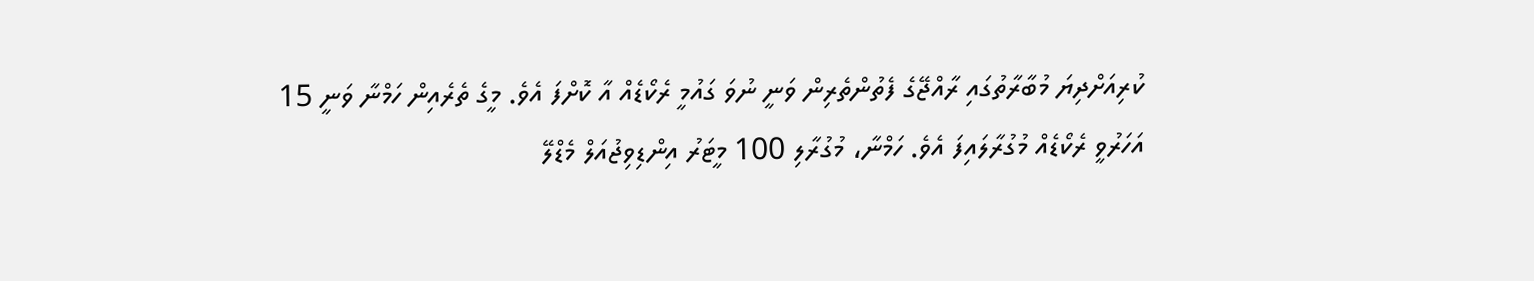ކުރިއަށްދިޔަ މުބާރާތުގައި ރާއްޖޭގެ ފެތުންތެރިން ވަނީ ނުވަ ގައުމީ ރެކޯޑެއް އާ ކޮށްފަ އެވެ. މީގެ ތެރެއިން ހަމްނާ ވަނީ 15 އަހަރުވީ ރެކޯޑެއް މުގުރާލައިފަ އެވެ. ހަމްނާ، މުގުރާލި 100 މީޓަރު އިންޑިވިޖުއަލް މެޑްލޭ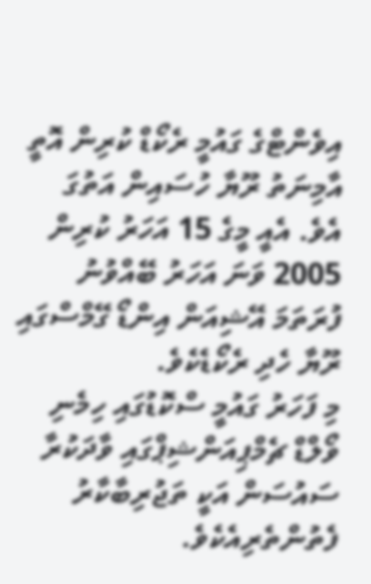އިވެންޓްގެ ގައުމީ ރެކޯޑް ކުރިން އޮތީ އާމިނަތު ރޫޔާ ހުސައިން އަތުގަ އެވެ. އެއީ މީގެ 15 އަހަރު ކުރިން 2005 ވަނަ އަހަރު ބޭއްވުނު ފުރަތަމަ އޭޝިއަން އިންޑޯ ގޭމްސްގައި ރޫޔާ ހެދި ރެކޯޑެކެވެ.
މި ފަހަރު ގައުމީ ސްކޮޑުގައި ހިމެނި ވޯލްޑް ޗެމްޕިއަންޝިޕްގައި ވާދަކުރާ ސައުސަން އަކީ ތަޖުރިބާކާރު ފެތުންތެރިއެކެވެ.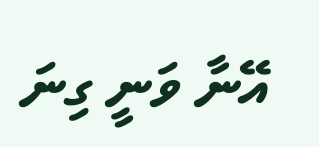އޭނާ ވަނީ ގިނަ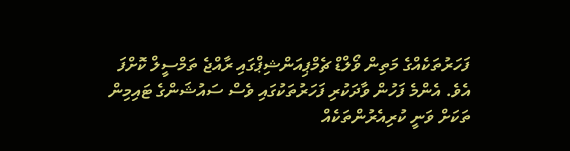ފަހަރުތަކެއްގެ މަތިން ވޯލްޑް ޗެމްޕިއަންޝިޕްގައި ރާއްޖެ ތަމްސީލް ކޮށްފަ އެވެ. އެންމެ ފަހުން ވާދަކުރި ފަހަރުތަކުގައި ވެސް ސައުޝަންގެ ޓައިމިން ތަކަށް ވަނީ ކުރިއެރުންތަކެއް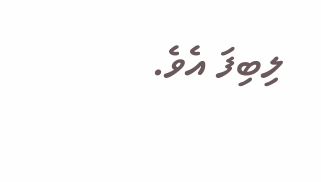ލިބިފަ އެވެ.